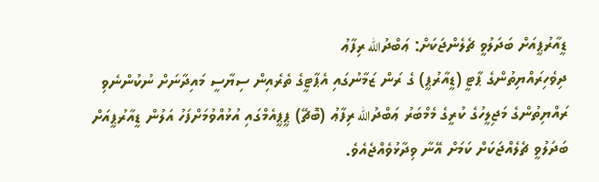ޑީއާރުޕީއަށް ބަދަލުވީ ޗެލެންޖަކަށް: ޢަބްދުالله ރިފާޢު
ދިވެހިރައްޔިތުންގެ ޕާޓީ (ޑީއާރުޕީ) ގެ ރަން ޒަމާނުގައި އެޕާޓީގެ ތެރެއިން ސިޔާސީ މައިދާނަށް ނުކުންނެވި ރައްޔިތުންގެ މަޖިލީހުގެ ކުރީގެ މެމްބަރު ޢަބްދުالله ރިފާޢު (ބޮޗޭ) ޕީޕީއެމްގައި އުޅުއްވުމަށްފަހު އަލުން ޑީއާރުޕީއަށް ބަދަލުވީ ޗެލެއްޖަކަށް ކަމަށް އޭނާ ވިދާޅުވެއްޖެއެވެ.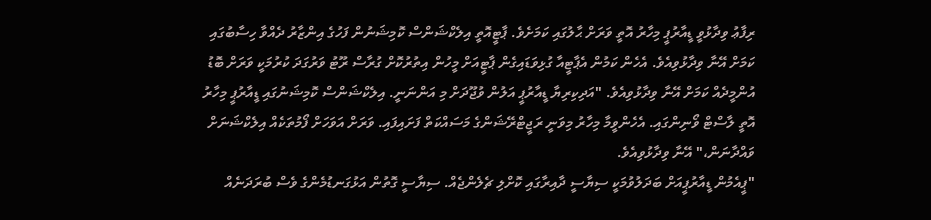ރިފާޢު ވިދާޅުވީ ޑީއާރުޕީ މިހާރު އޮތީ ވަރަށް ޙާލުގައި ކަމަށެވެ. ޕާޓީއޮތީ އިލެކްޝަންސް ކޮމިޝަނުން ފަހުގެ އިންޒާރު ދެއްވާ ހިސާބުގައި ކަމަށް އޭނާ ވިދާޅުވިއެވެ. އެހެން ކަމުން އެޕާޓީއާ ގުޅިވަޑައިގެން ޕާޓީއަށް މީހުން އިތުރުކޮށް ގުރާސް ރޫޓު ވަރުގަދަ ކުރުމަކީ ވަރަށް ބޮޑު އުންމީދެއް ކަމަށް އޭނާ ވިދާޅުވިއެވެ. "އަދިކިރިޔާ ޑީއާރުޕީ އަލުން ވުޖޫދަށް މި އަންނަނީ. އިލެކްޝަންސް ކޮމިޝަނުގައި ޑީއާރުޕީ މިހާރު އޮތީ ލާސްޓް ވޯނިންގައި. އެހެންވީމާ މިހާރު މިވަނީ ރަޖީޓްރޭޝަންގެ މަސައްކަތް ފަށައިފައި. ވަރަށް އަވަހަށް ފޯމުތަކެއް އިލެކްޝަނަށް ވައްދާނަން،" އޭނާ ވިދާޅުވިއެވެ.
"ޕީއެމުން ޑީއާރުޕީއަށް ބަދަލުވުމަކީ ސިޔާސީ ދާއިރާގައި ކޮށްލި ޗެލެންޖެއް. ސިޔާސީ ގޮތުން އަޅުގަނޑުމެންގެ ވެސް ބުރަދަނެއް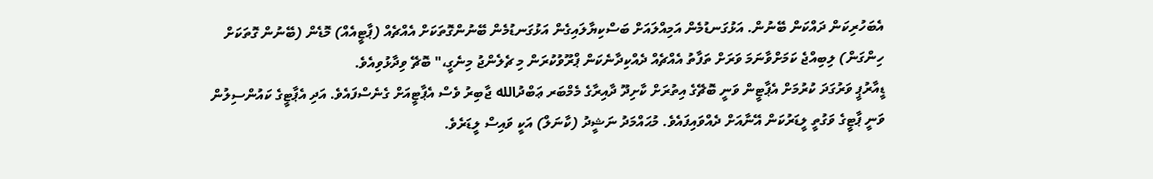އެބަހުރިކަން ދައްކަން ބޭނުން. އަޅުގަނޑުމެން އަމިއްލައަށް ބަސްކިޔާލައިގެން އަޅުގަނޑުމެން ބޭނުންގޮތަކަށް އެއްޗެއް (ޕާޓީއެއް) މޮޑެން (ބޭނުން ގޮތަކަށް ހިންގަން) ލިބިއްޖެ ކަމަށްވާނަމަ ވަރަށް ތަފާތު އެއްޗެއް ދެއްކިދާނެކަން ޕްރޫވުކުރަން މި ޗެލެންޖު މިނެގީ،" ބޮޗޭ ވިދާޅުވިއެވެ.
ޑީއާރުޕީ ވަރުގަދަ ކުރުމަށް އެޕާޓީން ވަނީ ބޮޗޭގެ އިތުރަށް ކާށިދޫ ދާއިރާގެ މެމްބަރ ޢަބްދުالله ޖާބިރު ވެސް އެޕާޓީއަށް ގެނެސްފައެވެ. އަދި އެޕާޓީގެ ކައުންސިލުން ވަނީ ޕާޓީގެ ވަގުތީ ލީޑަރުކަން އޭނާއަށް ދެއްވައިފައެވެ. މުޙައްމަދު ނަޝީދު (ކާނަލް) އަކީ ވައިސް ލީޑަރެވެ.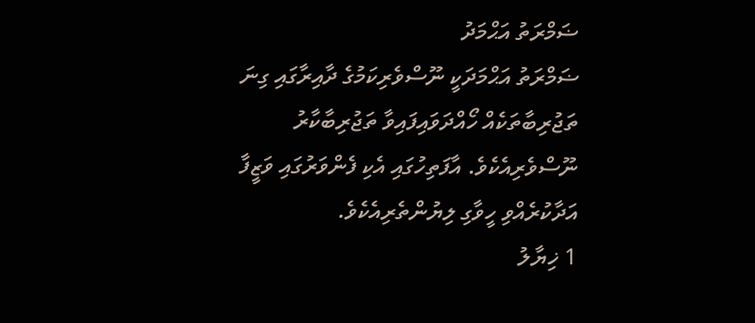ޟަމްރަތު އަޙްމަދު
ޟަމްރަތު އަޙްމަދަކީ ނޫސްވެރިކަމުގެ ދާއިރާގައި ގިނަ ތަޖުރިބާތަކެއް ހޯއްދަވައިފައިވާ ތަޖުރިބާކާރު ނޫސްވެރިއެކެވެ. އާފަތިހުގައި އެކި ފެންވަރުގައި ވަޒީފާ އަދާކުރެއްވި ހީވާގި ލިޔުންތެރިއެކެވެ.
1 ޚިޔާލު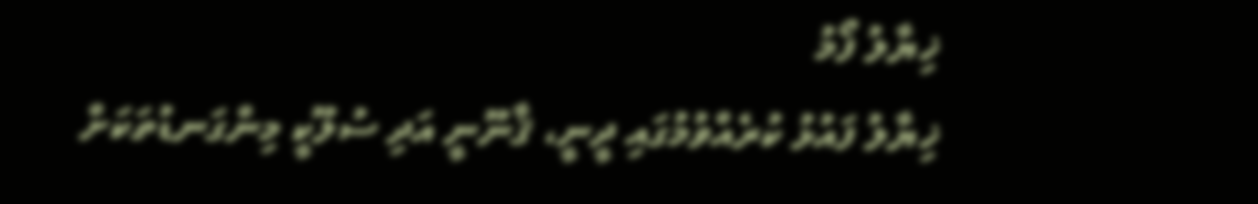ޚިޔާލު ފޯމު
ޚިޔާލު ފައުޅު ކުރެއްވުމުގައި ދީނީ، ޤާނޫނީ އަދި ސުލޫކީ މިންގަނޑުތަކަށް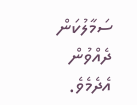ސަމާލުކަން ދެއްވުން އެދެމެވެ.